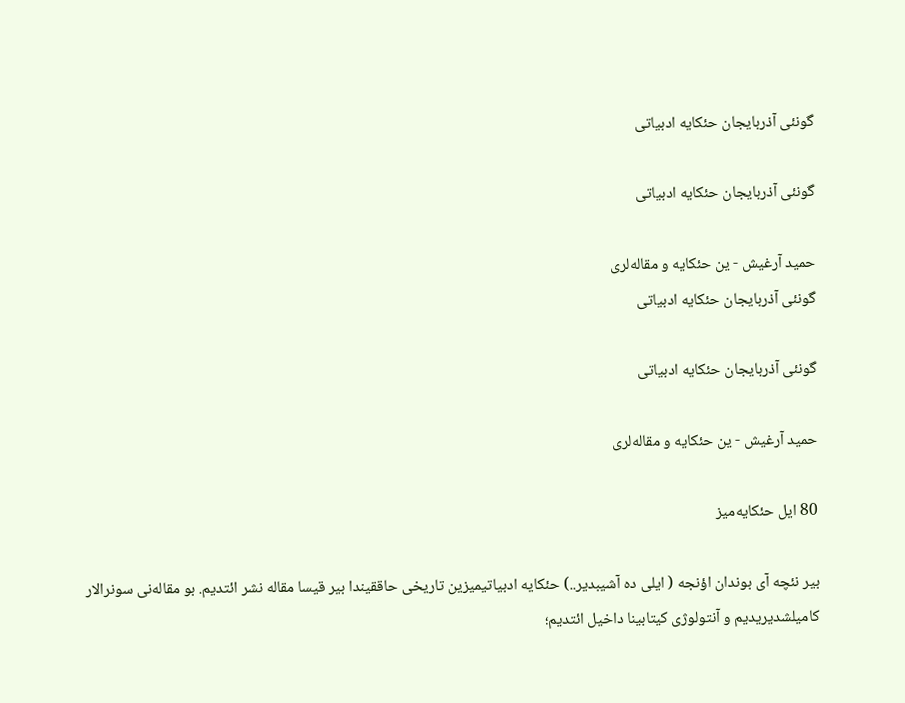گونئی آذربایجان حئکایه ادبیاتی

گونئی آذربایجان حئکایه ادبیاتی

حمید آرغیش - ین حئکایه و مقاله‌لری
گونئی آذربایجان حئکایه ادبیاتی

گونئی آذربایجان حئکایه ادبیاتی

حمید آرغیش - ین حئکایه و مقاله‌لری

80 ایل حئکایه‌میز

بیر نئچه آی بوندان اؤنجه ( ایلی ده آشیبدیر..) حئکایه ادبیاتیمیزین تاریخی حاققیندا بیر قیسا مقاله نشر ائتدیم. بو مقاله‌نی سونرالار کامیلشدیریدیم و آنتولوژی کیتابینا داخیل ائتدیم؛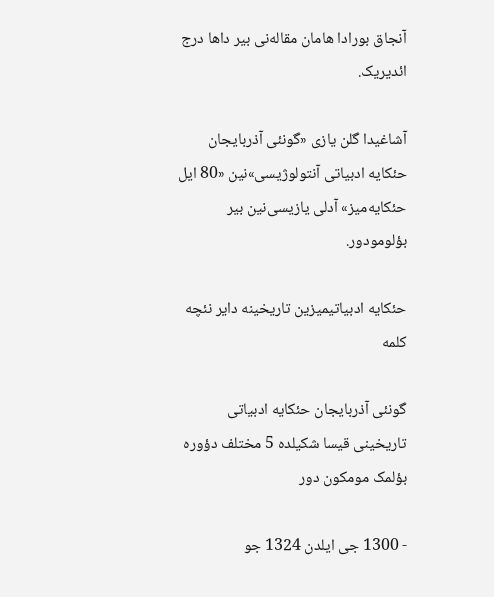آنجاق بورادا هامان مقاله‌نی بیر داها درج ائدیریک.

آشاغیدا گلن یازی «گونئی آذربایجان حئکایه ادبیاتی آنتولوژیسی»نین «80 ایل حئکایه‌میز» آدلی یازیسی‌نین بیر بؤلومودور.

حئکایه ادبیاتیمیزین تاریخینه دایر نئچه کلمه

گونئی آذربایجان حئکایه ادبیاتی تاریخینی قیسا شکیلده 5 مختلف دؤوره بؤلمک مومکون دور

- 1300 جی ایلدن 1324 جو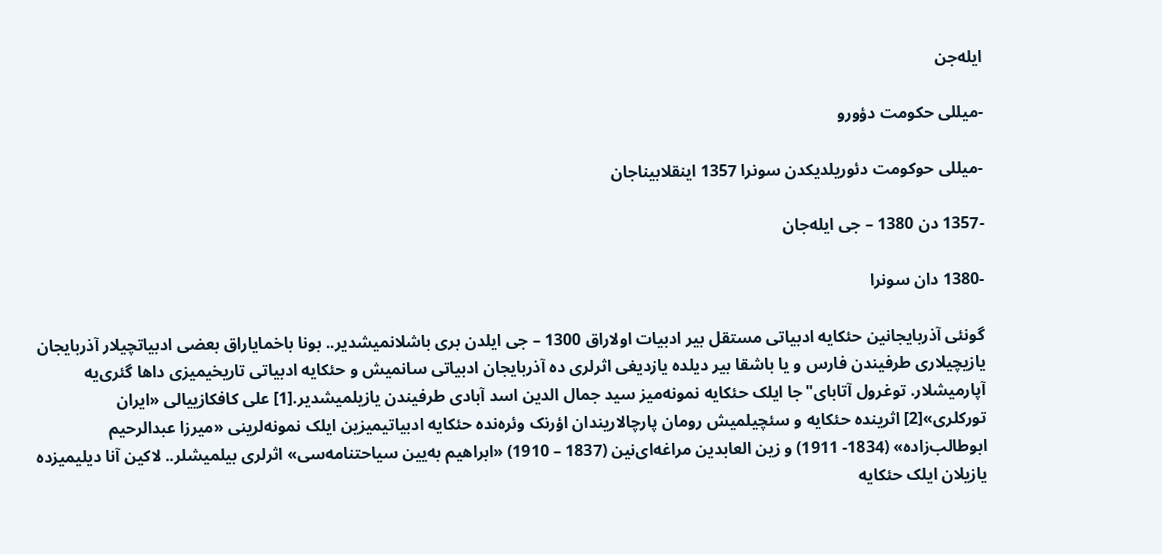ایله‌جن

-میللی حکومت دؤورو

-میللی حوکومت دئوریلدیکدن سونرا 1357 اینقلابیناجان

-1357 دن 1380 – جی ایله‌جان

-1380 دان سونرا

گونئی آذربایجانین حئکایه ادبیاتی مستقل بیر ادبیات اولاراق 1300 – جی ایلدن بری باشلانمیشدیر.. بونا باخمایاراق بعضی ادبیاتچیلار آذربایجان یازیچیلاری طرفیندن فارس و یا باشقا بیر دیلده یازدیغی اثرلری ده آذربایجان ادبیاتی سانمیش و حئکایه ادبیاتی تاریخیمیزی داها گئری‌یه آپارمیشلار. توغرول آتابای"جا ایلک حئکایه نمونه‌میز سید جمال الدین اسد آبادی‌ طرفیندن یازیلمیشدیر.[1] علی کافکازییالی «ایران تورکلری»[2] اثرینده حئکایه و سئچیلمیش رومان پارچالاریندان اؤرنک وئره‌نده حئکایه ادبیاتیمیزین ایلک نمونه‌لرینی «میرزا عبدالرحیم ابوطالب‌زاده» (1834- 1911) و زین العابدین مراغه‌ای‌نین (1837 – 1910) «ابراهیم به‌یین سیاحتنامه‌سی» اثرلری بیلمیشلر.. لاکین آنا دیلیمیزده یازیلان ایلک حئکایه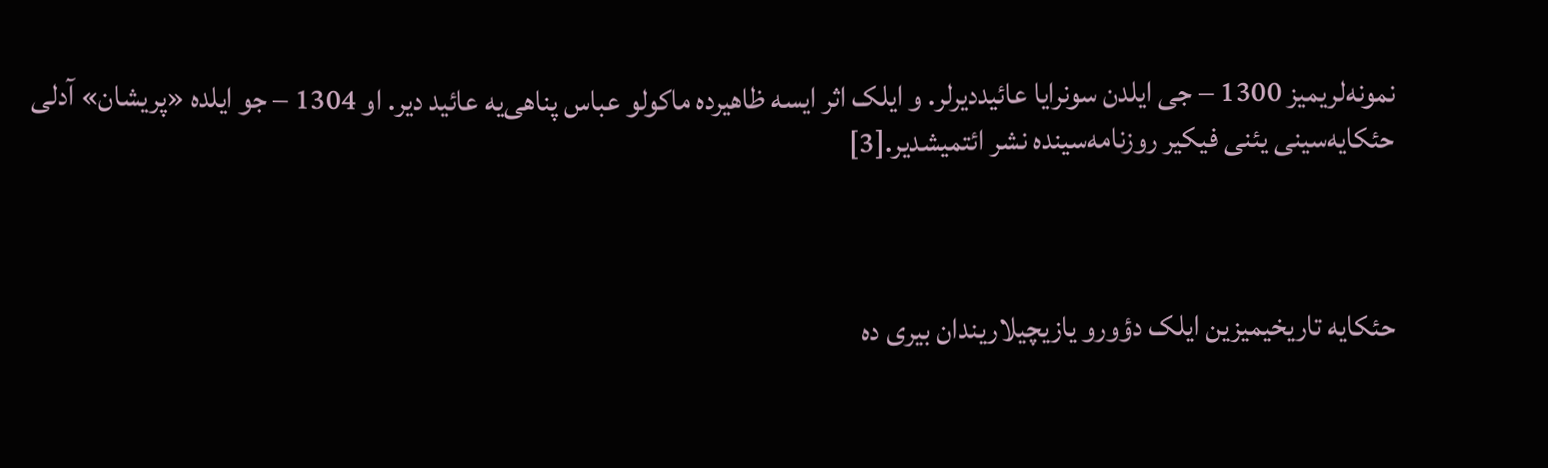نمونه‌لریمیز 1300 – جی ایلدن سونرایا عائیددیرلر. و ایلک اثر ایسه ظاهیرده ماکولو عباس پناهی‌یه عائید دیر. او 1304 – جو ایلده «پریشان» آدلی حئکایه‌سینی یئنی فیکیر روزنامه‌سینده نشر ائتمیشدیر.[3]



حئکایه تاریخیمیزین ایلک دؤورو یازیچیلاریندان بیری ده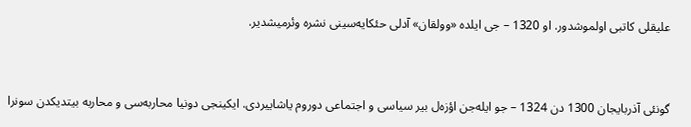علیقلی کاتبی اولموشدور. او 1320 – جی ایلده «وولقان» آدلی حئکایه‌سینی نشره وئرمیشدیر.



گونئی آذربایجان 1300 دن 1324 – جو ایله‌جن اؤزه‌ل بیر سیاسی و اجتماعی دوروم یاشاییردی. ایکینجی دونیا محاربه‌سی و محاربه بیتدیکدن سونرا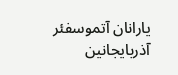یارانان آتموسفئر آذربایجانین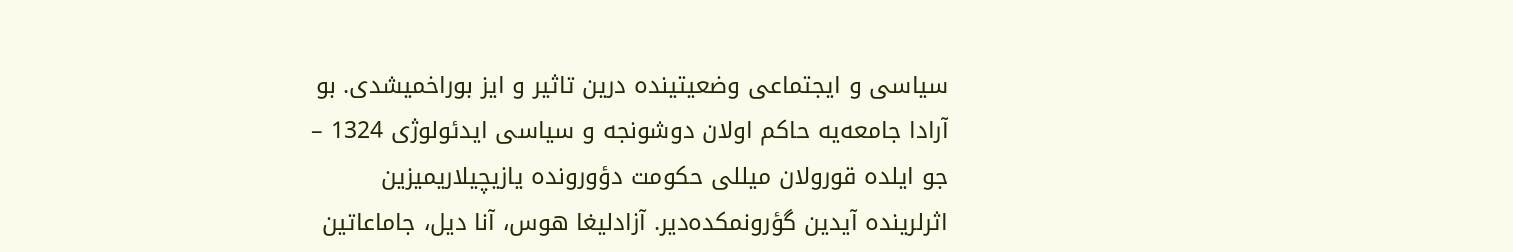سیاسی و ایجتماعی وضعیتینده درین تاثیر و ایز بوراخمیشدی. بو آرادا جامعه‌یه حاکم اولان دوشونجه و سیاسی ایدئولوژی 1324 – جو ایلده قورولان میللی حکومت دؤورونده یازیچیلاریمیزین اثرلرینده آیدین گؤرونمکده‌دیر. آزادلیغا هوس، آنا دیل، جاماعاتین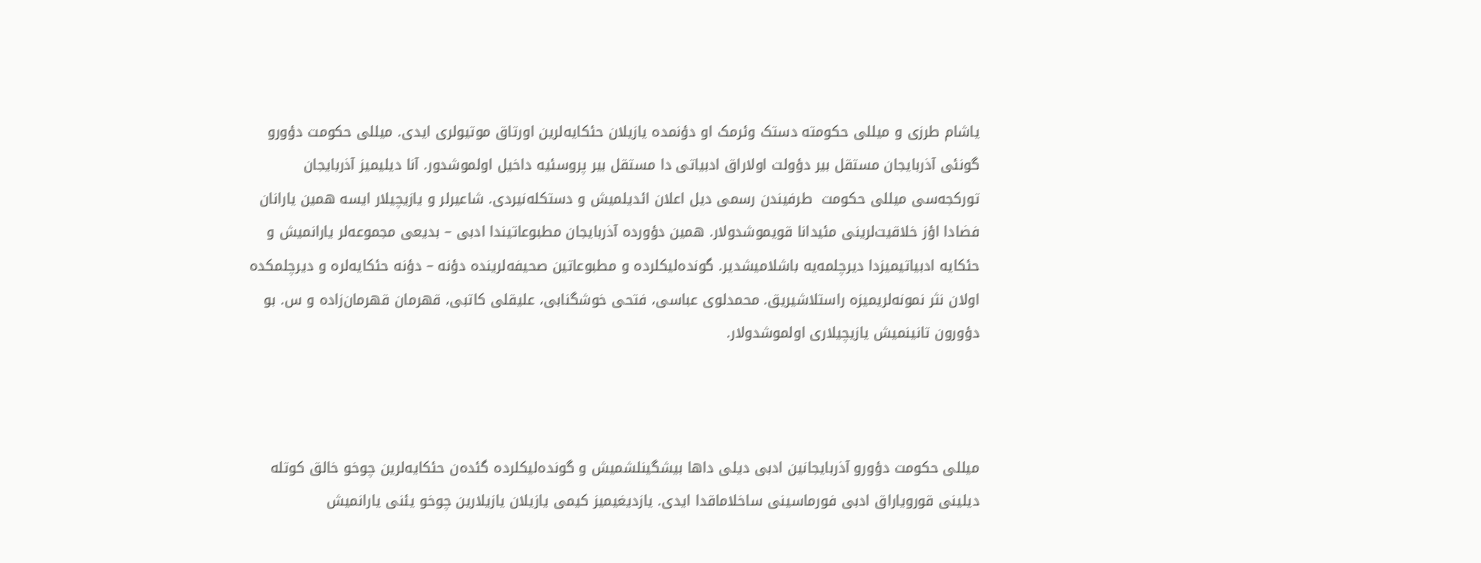یاشام طرزی و میللی حکومته دستک وئرمک او دؤنمده یازیلان حئکایه‌لرین اورتاق موتیولری ایدی. میللی حکومت دؤورو گونئی آذربایجان مستقل بیر دؤولت اولاراق ادبیاتی دا مستقل بیر پروسئیه داخیل اولموشدور. آنا دیلیمیز آذربایجان تورکجه‌سی میللی حکومت  طرفیندن رسمی دیل اعلان ائدیلمیش و دستکله‌نیردی. شاعیرلر و یازیچیلار ایسه همین یارانان فضادا اؤز خلاقیت‌لرینی مئیدانا قویموشدولار. همین دؤورده آذربایجان مطبوعاتیندا ادبی – بدیعی مجموعه‌لر یارانمیش و حئکایه ادبیاتیمیزدا دیرچلمه‌یه باشلامیشدیر. گونده‌لیکلرده و مطبوعاتین صحیفه‌لرینده دؤنه – دؤنه حئکایه‌لره و دیرچلمکده اولان نثر نمونه‌لریمیزه راستلاشیریق. محمدلوی عباسی، فتحی خوشگنابی، علیقلی کاتبی، قهرمان قهرمان‌زاده و س. بو دؤورون تانینمیش یازیچیلاری اولموشدولار.



میللی حکومت دؤورو آذربایجانین ادبی دیلی داها بیشگینلشمیش و گونده‌لیکلرده گئده‌ن حئکایه‌لرین چوخو خالق کوتله دیلینی قورویاراق ادبی فورماسینی ساخلاماقدا ایدی. یازدیغیمیز کیمی یازیلان یازیلارین چوخو یئنی یارانمیش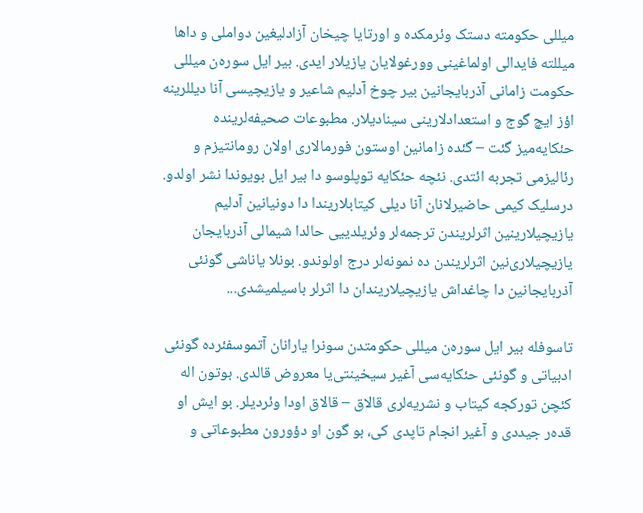میللی حکومته دستک وئرمکده و اورتایا چیخان آزادلیغین دواملی و داها میللته فایدالی اولماغینی وورغولایان یازیلار ایدی. بیر ایل سوره‌ن میللی حکومت زامانی آذربایجانین بیر چوخ آدلیم شاعیر و یازیچیسی آنا دیللرینه اؤز ایچ گوج و استعدادلارینی سینادیلار. مطبوعات صحیفه‌لرینده حئکایه‌میز گئت – گئده زامانین اوستون فورمالاری اولان رومانتیزم و رئالیزمی تجربه ائتدی. نئچه حئکایه توپلوسو دا بیر ایل بویوندا نشر اولدو. درسلیک کیمی حاضیرلانان آنا دیلی کیتابلاریندا دا دونیانین آدلیم یازیچیلارینین اثرلریندن ترجمه‌لر وئریلدییی حالدا شیمالی آذربایجان یازیچیلاری‌نین اثرلریندن ده نمونه‌لر درج اولوندو. بونلا یاناشی گونئی آذربایجانین دا چاغداش یازیچیلاریندان دا اثرلر باسیلمیشدی...

تاسوفله بیر ایل سوره‌ن میللی حکومتدن سونرا یارانان آتموسفئرده گونئی ادبیاتی و گونئی حئکایه‌سی آغیر سیخینتی‌یا معروض قالدی. بوتون اله کئچن تورکجه کیتاب و نشریه‌لری قالاق – قالاق اودا وئردیلر. بو ایش او قده‌ر جیددی و آغیر انجام تاپدی کی، بو گون او دؤورون مطبوعاتی و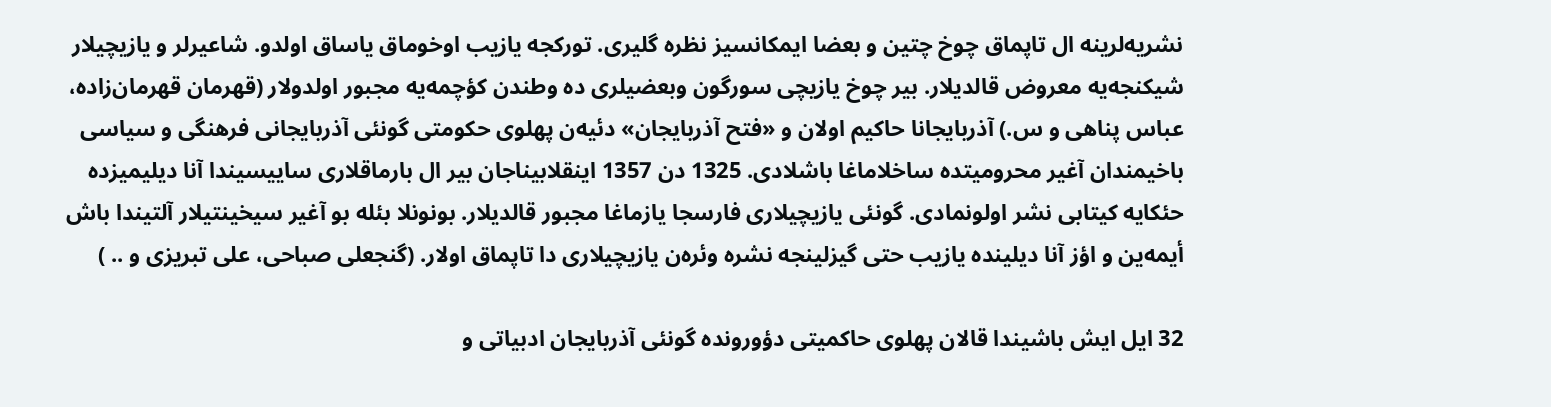نشریه‌لرینه ال تاپماق چوخ چتین و بعضا ایمکانسیز نظره گلیری. تورکجه یازیب اوخوماق یاساق اولدو. شاعیرلر و یازیچیلار شیکنجه‌یه معروض قالدیلار. بیر چوخ یازیچی سورگون وبعضیلری ده وطندن کؤچمه‌یه مجبور اولدولار (قهرمان قهرمان‌زاده، عباس پناهی و س.) آذربایجانا حاکیم اولان و «فتح آذربایجان» دئیه‌ن پهلوی حکومتی گونئی آذربایجانی فرهنگی و سیاسی باخیمندان آغیر محرومیتده ساخلاماغا باشلادی. 1325 دن 1357 اینقلابیناجان بیر ال بارماقلاری ساییسیندا آنا دیلیمیزده حئکایه کیتابی نشر اولونمادی. گونئی یازیچیلاری فارسجا یازماغا مجبور قالدیلار. بونونلا بئله بو آغیر سیخینتیلار آلتیندا باش أیمه‌ین و اؤز آنا دیلینده یازیب حتی گیزلینجه نشره وئره‌ن یازیچیلاری دا تاپماق اولار. (گنجعلی صباحی، علی تبریزی و .. )

32 ایل ایش باشیندا قالان پهلوی حاکمیتی دؤورونده گونئی آذربایجان ادبیاتی و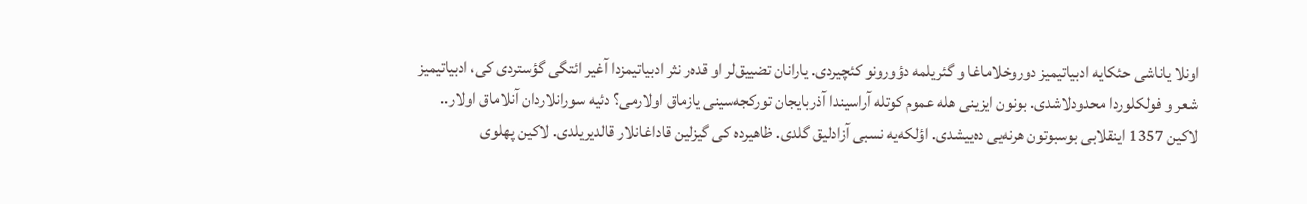اونلا یاناشی حئکایه ادبیاتیمیز دوروخلاماغا و گئریلمه دؤورونو کئچیردی. یارانان تضییق‌لر او قده‌ر نثر ادبیاتیمزدا آغیر ائتگی گؤستردی کی، ادبیاتیمیز شعر و فولکلوردا محدودلاشدی. بونون ایزینی هله عموم کوتله آراسیندا آذربایجان تورکجه‌سینی یازماق اولارمی؟ دئیه سورانلاردان آنلاماق اولار.. لاکین 1357 اینقلابی بوسبوتون هرنه‌یی ده‌ییشدی. اؤلکه‌یه نسبی آزادلیق گلدی. ظاهیرده کی گیزلین قاداغانلار قالدیریلدی. لاکین پهلوی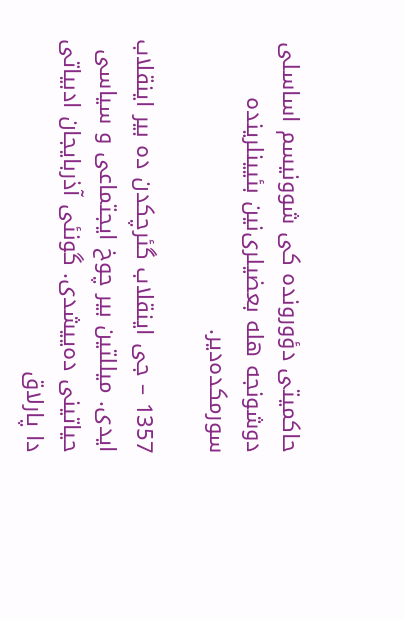حاکمیتی دؤورونده کی شوونیسم اساسلی دوشونجه هله بعضیلری‌نین بئیینلرینده سورمکده‌دیر.

1357 – جی اینقلاب گئرچکدن ده بیر اینقلاب ایدی. میللتین بیر چوخ ایجتماعی و سیاسی حیاتینی ده‌ییشدی. گونئی آذربایجان ادبیاتی دا پارلاق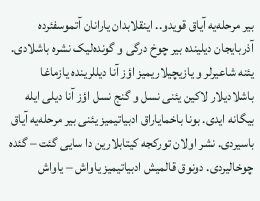بیر مرحله‌یه آیاق قویدو.. اینقلابدان یارانان آتموسفئرده آذربایجان دیلینده بیر چوخ درگی و گونده‌لیک نشره باشلادی. یئنه شاعیرلر و یازیچیلاریمیز اؤز آنا دیللرینده یازماغا باشلادیلار لاکین یئنی نسل و گنج نسل اؤز آنا دیلی ایله بیگانه ایدی. بونا باخمایاراق ادبیاتیمیز یئنی بیر مرحله‌یه آیاق باسیردی. نشر اولان تورکجه کیتابلارین دا سایی گئت – گئده چوخالیردی. دونوق قالمیش ادبیاتیمیز یاواش – یاواش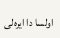اولسا دا ایره‌لی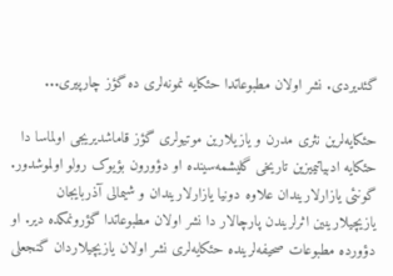گئدیردی. نشر اولان مطبوعاتدا حئکایه نمونه‌لری ده گؤز چارپیری...

حئکایه‌لرین نثری مدرن و یازیلارین موتیولری گؤز قاماشدیریجی اولماسا دا حئکایه ادبیاتیمیزین تاریخی گلیشمه‌سینده او دؤورون بؤیوک رولو اولموشدور. گونئی یازارلاریندان علاوه دونیا یازارلاریندان و شیمالی آذربایجان یازیچیلارینین اثرلریندن پارچالار دا نشر اولان مطبوعاتدا گؤرونمکده دیر. او دؤورده مطبوعات صحیفه‌لرینده حئکایه‌لری نشر اولان یازیچیلاردان گنجعلی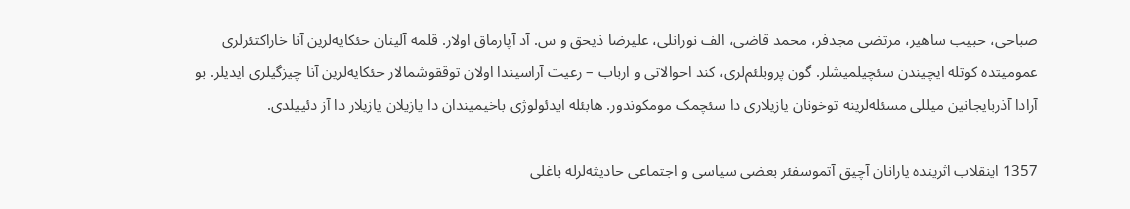صباحی، حبیب ساهیر، مرتضی مجدفر، محمد قاضی، الف نورانلی، علیرضا ذیحق و س. آد آپارماق اولار. قلمه آلینان حئکایه‌لرین آنا خاراکتئرلری عمومیتده کوتله ایچیندن سئچیلمیشلر. گون پروبلئم‌لری، کند احوالاتی و ارباب – رعیت آراسیندا اولان توققوشمالار حئکایه‌لرین آنا چیزگیلری ایدیلر. بو آرادا آذربایجانین میللی مسئله‌لرینه توخونان یازیلاری دا سئچمک مومکوندور. هابئله ایدئولوژی باخیمیندان دا یازیلان یازیلار دا آز دئییلدی.

1357 اینقلاب اثرینده یارانان آچیق آتموسفئر بعضی سیاسی و اجتماعی حادیثه‌لرله باغلی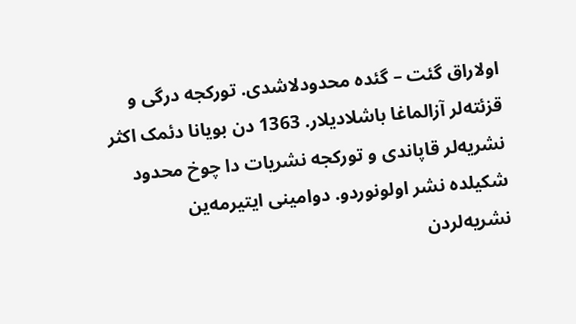اولاراق گئت – گئده محدودلاشدی. تورکجه درگی و قزئته‌لر آزالماغا باشلادیلار. 1363 دن بویانا دئمک اکثر نشریه‌لر قاپاندی و تورکجه نشریات دا چوخ محدود شکیلده نشر اولونوردو. دوامینی ایتیرمه‌ین نشریه‌لردن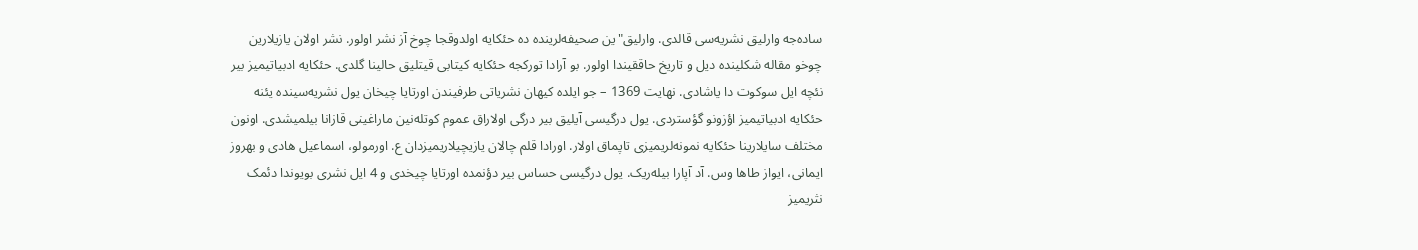ساده‌جه وارلیق نشریه‌سی قالدی. وارلیق"ین صحیفه‌لرینده ده حئکایه اولدوقجا چوخ آز نشر اولور. نشر اولان یازیلارین چوخو مقاله شکلینده دیل و تاریخ حاققیندا اولور. بو آرادا تورکجه حئکایه کیتابی قیتلیق حالینا گلدی. حئکایه ادبیاتیمیز بیر نئچه ایل سوکوت دا یاشادی. نهایت 1369 – جو ایلده کیهان نشریاتی طرفیندن اورتایا چیخان یول نشریه‌سینده یئنه حئکایه ادبیاتیمیز اؤزونو گؤستردی. یول درگیسی آیلیق بیر درگی اولاراق عموم کوتله‌نین ماراغینی قازانا بیلمیشدی. اونون مختلف سایلارینا حئکایه نمونه‌لریمیزی تاپماق اولار. اورادا قلم چالان یازیچیلاریمیزدان ع. اورمولو، اسماعیل هادی و بهروز ایمانی، ایواز طاها وس. آد آپارا بیله‌ریک. یول درگیسی حساس بیر دؤنمده اورتایا چیخدی و 4 ایل نشری بویوندا دئمک نثریمیز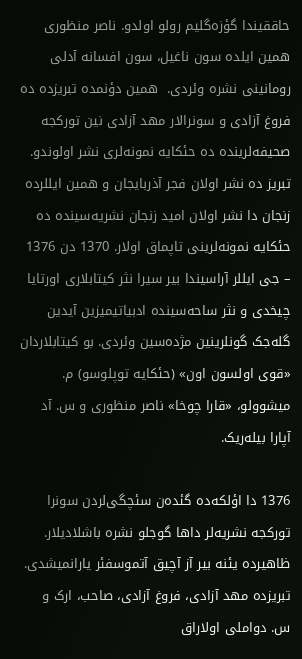حاققیندا گؤزه‌گلیم رولو اولدو. ناصر منظوری همین ایلده سون ناغیل، سون افسانه آدلی رومانینی نشره وئردی.  همین دؤنمده تبریزده ده فروغ آزادی و سونرالار مهد آزادی نین تورکجه صحیفه‌لرینده ده حئکایه نمونه‌لری نشر اولوندو. تبریز ده نشر اولان فجر آذربایجان و همین ایللرده زنجان دا نشر اولان امید زنجان نشریه‌سینده ده حئکایه نمونه‌لرینی تاپماق اولار. 1370 دن 1376 – جی ایللر آراسیندا بیر سیرا نثر کیتابلاری اورتایا چیخدی و نثر ساحه‌سینده ادبیاتیمیزین آیدین گله‌جک گونلرینین مژده‌سین وئردی. بو کیتابلاردان «قوی اولسون اون» (حئکایه توپلوسو) م. میشوولو، «قارا چوخا» ناصر منظوری و س. آد آپارا بیله‌ریک.

1376 دا اؤلکه‌ده گئده‌ن سئچگی‌لردن سونرا تورکجه نشریه‌لر داها گوجلو نشره باشلادیلار. ظاهیرده یئنه بیر آز آچیق آتموسفئر یارانمیشدی. تبریزده مهد آزادی، فروغ آزادی، صاحب، ارک و س. دواملی اولاراق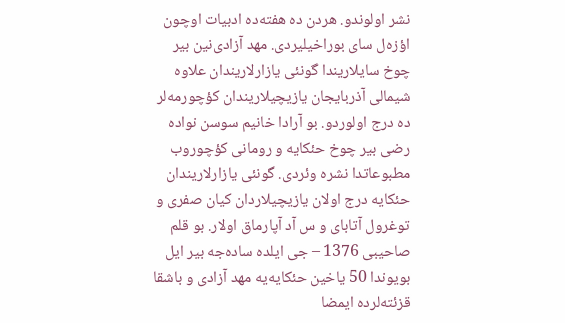نشر اولوندو. هردن ده هفته‌ده ادبیات اوچون اؤزه‌ل سای بوراخیلیردی. مهد آزادی‌نین بیر چوخ سایلاریندا گونئی یازارلاریندان علاوه شیمالی آذربایجان یازیچیلاریندان کؤچورمه‌لر ده درج اولوردو. بو آرادا خانیم سوسن نواده رضی بیر چوخ حئکایه و رومانی کؤچوروب مطبوعاتدا نشره وئردی. گونئی یازارلاریندان حئکایه درج اولان یازیچیلاردان کیان صفری و توغرول آتابای و س آد آپارماق اولار. بو قلم صاحیبی 1376 – جی ایلده ساده‌جه بیر ایل بویوندا 50 یاخین حئکایه‌یه مهد آزادی و باشقا قزئته‌لرده ایمضا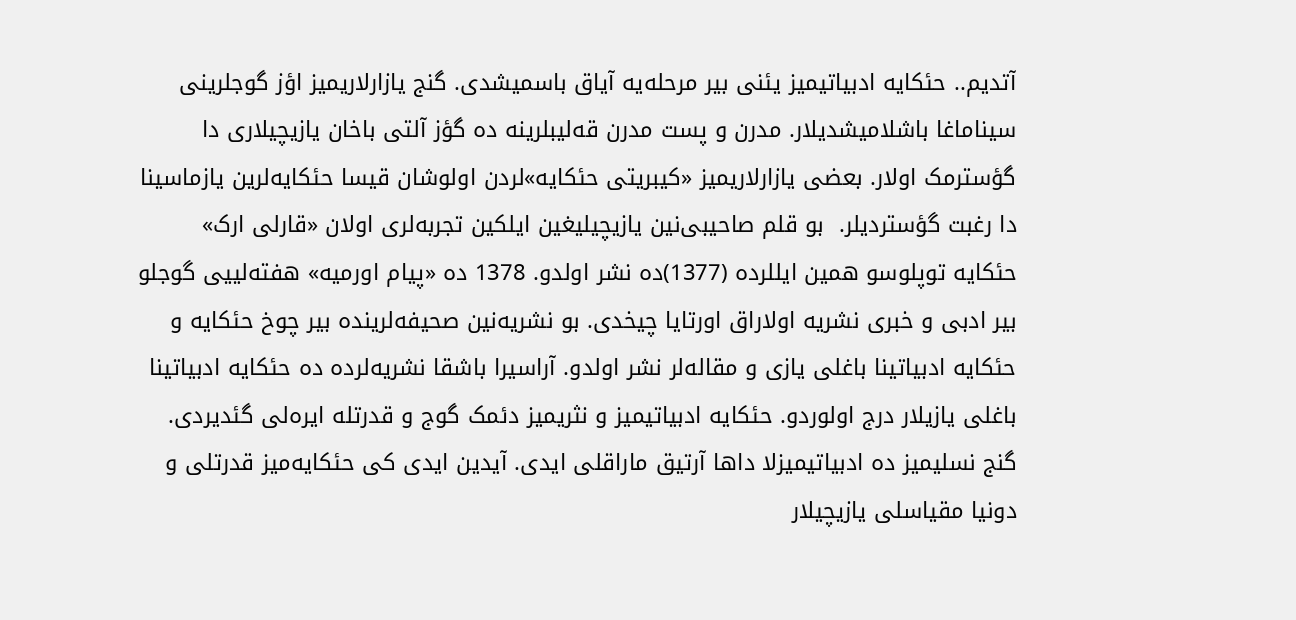آتدیم.. حئکایه ادبیاتیمیز یئنی بیر مرحله‌یه آیاق باسمیشدی. گنج یازارلاریمیز اؤز گوجلرینی سیناماغا باشلامیشدیلار. مدرن و پست مدرن قه‌لیبلرینه ده گؤز آلتی باخان یازیچیلاری دا گؤسترمک اولار. بعضی یازارلاریمیز «کیبریتی حئکایه‌»لردن اولوشان قیسا حئکایه‌لرین یازماسینا دا رغبت گؤستردیلر.  بو قلم صاحیبی‌نین یازیچیلیغین ایلکین تجربه‌لری اولان «قارلی ارک» حئکایه توپلوسو همین ایللرده (1377)ده نشر اولدو. 1378 ده «پیام اورمیه» هفته‌لییی گوجلو بیر ادبی و خبری نشریه اولاراق اورتایا چیخدی. بو نشریه‌نین صحیفه‌لرینده بیر چوخ حئکایه و حئکایه‌ ادبیاتینا باغلی یازی و مقاله‌‌لر نشر اولدو. آراسیرا باشقا نشریه‌لرده ده حئکایه ادبیاتینا باغلی یازیلار درج اولوردو. حئکایه ادبیاتیمیز و نثریمیز دئمک گوج و قدرتله ایره‌لی گئدیردی. گنج نسلیمیز ده ادبیاتیمیزلا داها آرتیق ماراقلی ایدی. آیدین ایدی کی حئکایه‌میز قدرتلی و دونیا مقیاسلی یازیچیلار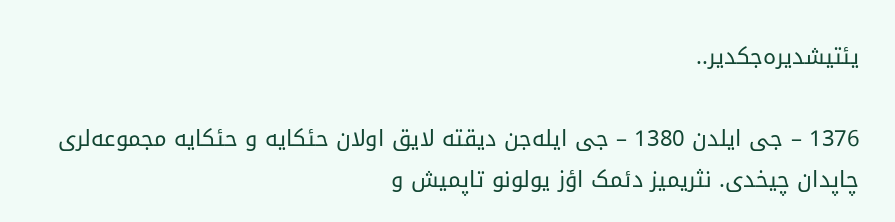یئتیشدیره‌جکدیر..

1376 – جی ایلدن 1380 – جی ایله‌جن دیقته لایق اولان حئکایه‌ و حئکایه مجموعه‌لری چاپدان چیخدی. نثریمیز دئمک اؤز یولونو تاپمیش و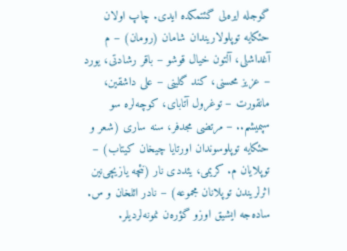گوجله ایره‌لی گئتمکده‌ ایدی. چاپ اولان حئکایه توپلولاریندان شامان (رومان) – م آغداشلی، آلتون خیال قوشو – باقر رشادتی، یورد – عزیز محسنی، کند گلینی – علی داشقین، مانقورت – توغرول آتابای، کوچه‌لره سو سپمیشم.. – مرتضی مجدفر، سنه ساری (شعر و حئکایه توپلوسوندان اورتایا چیخان کیتاب) – توپلایان م. کریمی، یئددی نار (نئچه یازیچی‌نین اثرلریندن توپلانان مجموعه) – نادر ائلخان و س. ساده‌جه ایشیق اوزو گؤره‌ن نمونه‌لردیلر.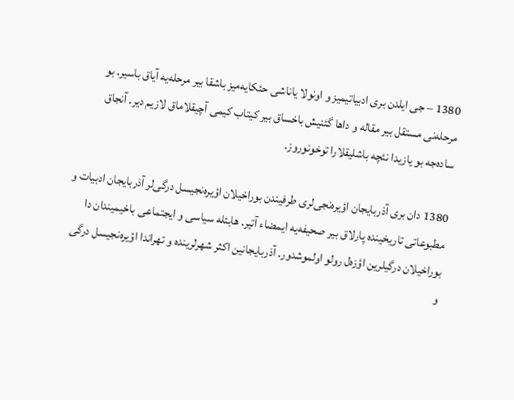1380 – جی ایلدن بری ادبیاتیمیز و اونولا یاناشی حئکایه‌میز باشقا بیر مرحله‌یه آیاق باسیر. بو مرحله‌نی مستقل بیر مقاله و داها گئنیش باخساق بیر کیتاب کیمی آچیقلاماق لازیم دیر. آنجاق ساده‌جه بو یازیدا نئچه باشلیقلارا توخونوروز.

1380 دان بری آذربایجان اؤیره‌نجی‌لری طرفیندن بوراخیلان اؤیره‌نجیسل درگی‌لر آذربایجان ادبیات و مطبوعاتی تاریخینده پارلاق بیر صحیفه‌یه ایمضاء آتیر. هابئله سیاسی و ایجتماعی باخیمیندان دا بوراخیلان درگیلرین اؤزه‌ل رولو اولموشدور. آذربایجانین اکثر شهرلرینده و تهراندا اؤیره‌نجیسل درگی و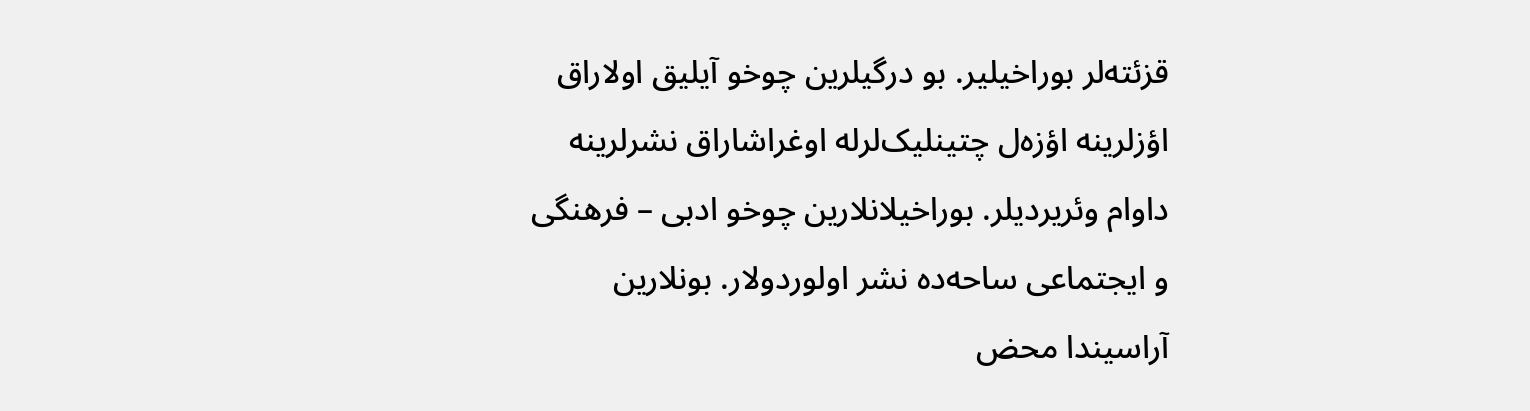قزئته‌لر بوراخیلیر. بو درگیلرین چوخو آیلیق اولاراق اؤزلرینه اؤزه‌ل چتینلیک‌لرله اوغراشاراق نشرلرینه داوام وئریردیلر. بوراخیلانلارین چوخو ادبی – فرهنگی و ایجتماعی ساحه‌ده نشر اولوردولار. بونلارین آراسیندا محض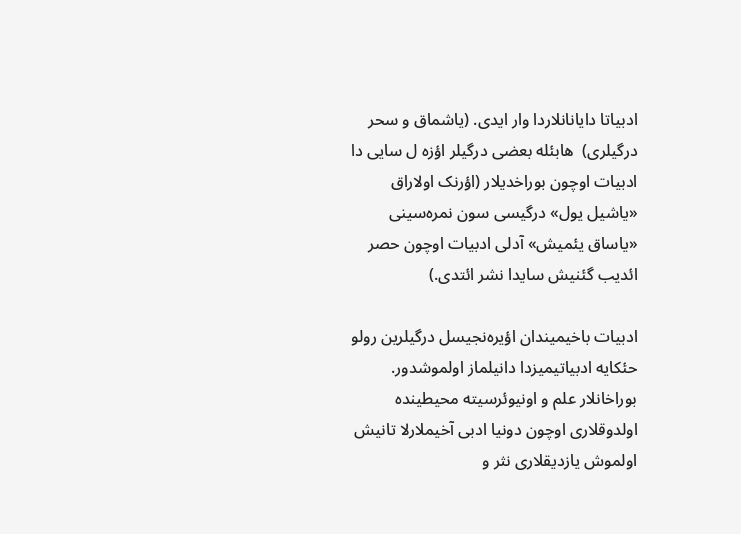ادبیاتا دایانانلاردا وار ایدی. (یاشماق و سحر درگیلری)  هابئله بعضی درگیلر اؤزه ل سایی دا ادبیات اوچون بوراخدیلار (اؤرنک اولاراق «یاشیل یول» درگیسی‌ سون نمره‌سینی «یاساق یئمیش» آدلی ادبیات اوچون حصر ائدیب گئنیش سایدا نشر ائتدی.)

ادبیات باخیمیندان اؤیره‌نجیسل درگیلرین رولو حئکایه ادبیاتیمیزدا دانیلماز اولموشدور. بوراخانلار علم و اونیوئرسیته محیطینده اولدوقلاری اوچون دونیا ادبی آخیملارلا تانیش اولموش یازدیقلاری نثر و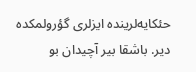حئکایه‌لرینده ایزلری گؤرولمکده دیر. باشقا بیر آچیدان بو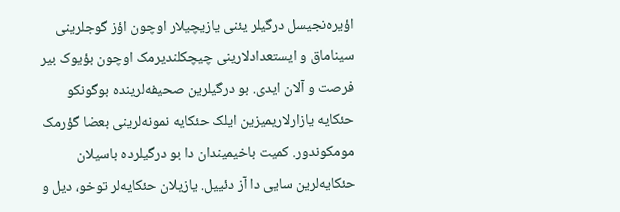اؤیره‌نجیسل درگیلر یئنی یازیچیلار اوچون اؤز گوجلرینی سیناماق و ایستعدادلارینی چیچکلندیرمک اوچون بؤیوک بیر فرصت و آلان ایدی. بو درگیلرین صحیفه‌لرینده بوگونکو حئکایه یازارلاریمیزین ایلک حئکایه نمونه‌لرینی بعضا گؤرمک مومکوندور. کمیت باخیمیندان دا بو درگیلرده باسیلان حئکایه‌لرین سایی دا آز دئییل. یازیلان حئکایه‌لر توخو، دیل و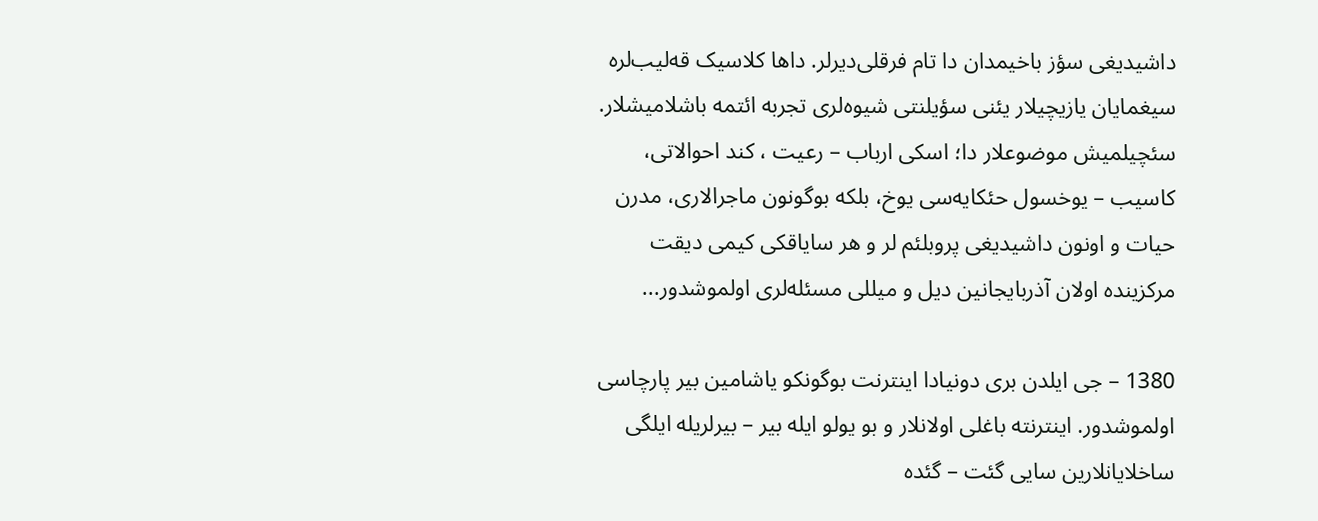داشیدیغی سؤز باخیمدان دا تام فرقلی‌دیرلر. داها کلاسیک قه‌لیب‌لره سیغمایان یازیچیلار یئنی سؤیلنتی شیوه‌لری تجربه ائتمه باشلامیشلار. سئچیلمیش موضوعلار دا؛ اسکی ارباب – رعیت ، کند احوالاتی، کاسیب – یوخسول حئکایه‌سی یوخ، بلکه بوگونون ماجرالاری، مدرن حیات و اونون داشیدیغی پروبلئم لر و هر سایاقکی کیمی دیقت مرکزینده اولان آذربایجانین دیل و میللی مسئله‌لری اولموشدور...

1380 – جی ایلدن بری دونیادا اینترنت بوگونکو یاشامین بیر پارچاسی اولموشدور. اینترنته باغلی اولانلار و بو یولو ایله بیر – بیرلریله ایلگی ساخلایانلارین سایی گئت – گئده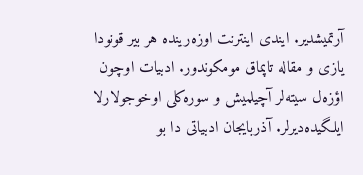آرتمیشدیر. ایندی اینترنت اوزه‌رینده هر بیر قونودا یازی و مقاله تاپماق مومکوندور. ادبیات اوچون اؤزه‌ل سیته‌لر آچیلمیش و سوره‌کلی اوخوجولارلا ایلگیده‌دیرلر. آذربایجان ادبیاتی دا بو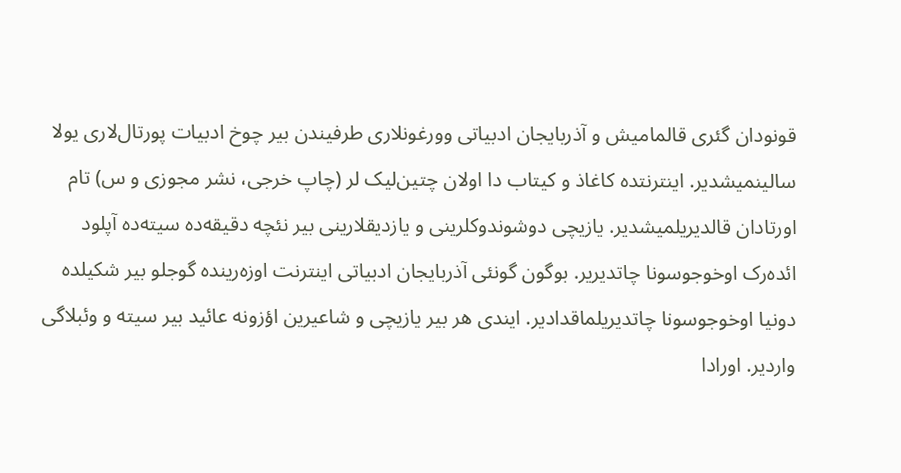قونودان گئری قالمامیش و آذربایجان ادبیاتی وورغونلاری طرفیندن بیر چوخ ادبیات پورتال‌لاری یولا سالینمیشدیر. اینترنتده کاغاذ و کیتاب دا اولان چتین‌لیک لر (چاپ خرجی، نشر مجوزی و س) تام اورتادان قالدیریلمیشدیر. یازیچی دوشوندوکلرینی و یازدیقلارینی بیر نئچه دقیقه‌ده سیته‌ده آپلود ائده‌رک اوخوجوسونا چاتدیریر. بوگون گونئی آذربایجان ادبیاتی اینترنت اوزه‌رینده گوجلو بیر شکیلده دونیا اوخوجوسونا چاتدیریلماقدادیر. ایندی هر بیر یازیچی و شاعیرین اؤزونه عائید بیر سیته و وئبلاگی واردیر. اورادا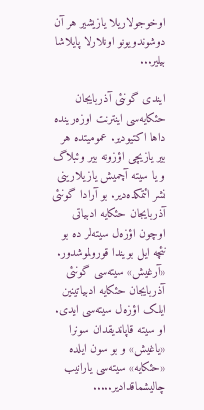اوخوجولاریلا یازیشیر هر آن دوشوندویونو اونلارلا پایلاشا بیلیر...

ایندی گونئی آذربایجان حئکایه‌سی اینترنت اوزه‌رینده داها اکتیودیر. عمومیتده هر بیر یازیچی اؤزونه بیر وئبلاگ و یا سیته آچمیش یازیلارینی نشر ائتمکده‌دیر. بو آرادا گونئی آذربایجان حئکایه ادبیاتی اوچون اؤزه‌ل سیته‌لر ده بو نئچه ایل بویندا قورولموشدور. «آرغیش» سیته‌سی گونئی آذربایجان حئکایه ادبیاتینین ایلک اؤزه‌ل سیته‌سی ایدی. او سیته قاپاندیقدان سونرا «یاغیش» و بو سون ایلده «حئکایه» سیته‌سی یارانیب چالیشماقدادیر.....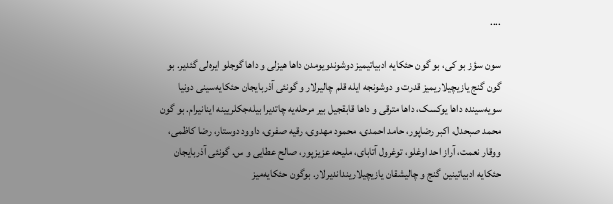....

سون سؤز بو کی، بو گون حئکایه ادبیاتیمیز دوشوندویومدن داها هیزلی و داها گوجلو ایره‌لی گئدیر. بو گون گنج یازیچیلاریمیز قدرت و دوشونجه ایله قلم چالیرلار و گونئی آذربایجان حئکایه‌سینی دونیا  سویه‌سینده داها یوکسک، داها مترقی و داها قابقجیل بیر مرحله‌یه چاتدیرا بیله‌جکلریینه اینانیرام. بو گون محمد صبحدل، اکبر رضاپور، حامد احمدی، محمود مهدوی، رقیه صفری، داوود دوستار، رضا کاظمی، ووقار نعمت، آراز احد اوغلو، توغرول آتابای، ملیحه عزیزپور، صالح عطایی و س. گونئی آذربایجان حئکایه ادبیاتینین گنج و چالیشقان یازیچیلارینداندیرلار. بوگون حئکایه‌میز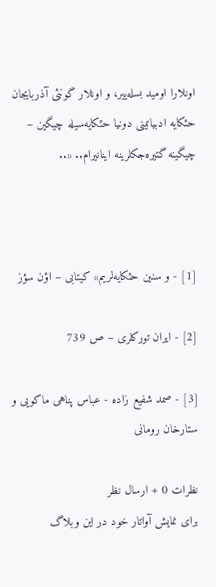اونلارا اومید بسله‌ییر، و اونلار گونئی آذربایجان حئکایه ادبیاتینی دونیا حئکایه‌سیله چیگین – چیگینه گتیره‌جکلرینه اینانیرام.. «..



[1] - و سنین حئکایه‌لریم» کیتابی – اؤن سؤز

[2] - ایران تورکلری – ص 739

[3] - صمد شفیع زاده - عباس پناهی ماکویی و ستارخان رومانی

نظرات 0 + ارسال نظر
برای نمایش آواتار خود در این وبلاگ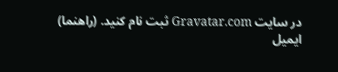در سایت Gravatar.com ثبت نام کنید. (راهنما)
ایمیل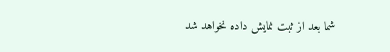شما بعد از ثبت نمایش داده نخواهد شد